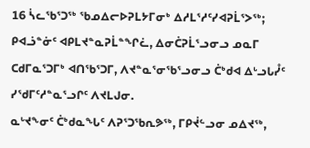16 ᓵᓚᖃᕐᑐᖅ ᖃᓄᐃᓕᐅᕈᒪᔭᒥᓂᒃ ᐃᓱᒪᕐᓱᑦᓯᐊᕈᒫᕐᐳᖅ; ᑭᐊᓘᓐᓃᑦ ᐊᑭᒪᔪᓐᓇᕈᒫᓐᖏᓛ, ᐃᓂᑖᕈᒫᕐᓗᓂᓗ ᓄᓇᒥ ᑕᑯᒥᓇᕐᑐᒥᒃ ᐊᑎᖃᕐᑐᒥ, ᐱᔪᓐᓇᕐᓂᖃᕐᓗᓂᓗ ᑖᒃᑯᐊ ᐃᒡᓗᒐᓮᑦ ᓯᖁᒥᑦᓱᓐᓇᕐᓗᒋᑦ ᐱᔪᒪᒍᓂ.
ᓇᒡᔪᖕᓂᑦ ᑖᒃᑯᓇᖓᑦ ᐱᕈᕐᑐᖃᕆᕗᖅ, ᒥᑭᔫᓪᓗᓂ ᓄᐃᔪᖅ,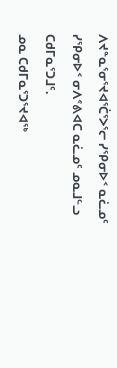ᐱᔪᓐᓇᕐᓂᕐᔪᐊᕐᑖᕐᐳᕐᓕ ᓯᕿᓂᐅᑉ ᓇᓛᓄᑦ ᓯᕿᓂᐅᑉ ᓂᐱᕝᕕᐊᑕ ᓇᓛᓄᑦ ᓄᓇᒧᓪᓗ ᑕᑯᒥᓇᕐᑐᒧᑦ.
ᓄᓇ ᑕᑯᒥᓇᕐᑐᕐᔪᐊᖅ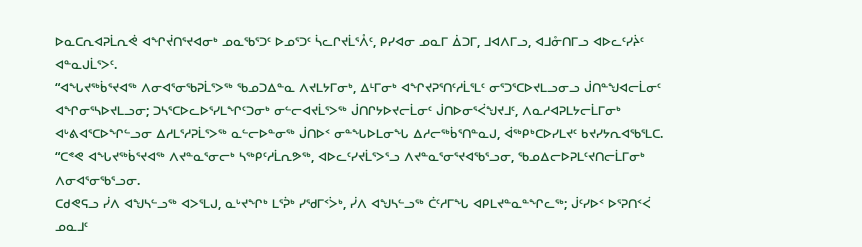ᐅᓇᑕᕆᐊᕈᒫᕆᕚ ᐊᖏᔫᑎᕐᔪᐊᓂᒃ ᓄᓇᖃᕐᑐᑦ ᐅᓄᕐᑐᑦ ᓵᓚᒋᔪᒫᕐᐰᑦ, ᑭᓯᐊᓂ ᓄᓇᒥ ᐄᑐᒥ, ᒧᐊᐱᒥᓗ, ᐊᒧᓁᑎᒥᓗ ᐊᐅᓚᑦᓯᔩᑦ ᐊᓐᓇᒍᒫᕐᐳᑦ.
“ᐊᖓᔪᖅᑳᕐᔪᐊᖅ ᐱᓂᐊᕐᓂᖃᕈᒫᕐᐳᖅ ᖃᓄᑐᐃᓐᓇ ᐱᔪᒪᔭᒥᓂᒃ, ᐃᒻᒥᓂᒃ ᐊᖏᔪᕈᕐᑎᑦᓱᒫᕐᒪᑦ ᓂᕐᑐᕐᑕᐅᔪᒪᓗᓂᓗ ᒎᑎᓐᖑᐊᓕᒫᓂᑦ ᐊᖏᓂᕐᓴᐅᔪᒪᓗᓂ; ᑐᓴᕐᑕᐅᓚᐅᕐᓯᒪᖏᑦᑐᓂᒃ ᓂᓪᓕᐊᔪᒫᕐᐳᖅ ᒎᑎᒋᔭᐅᔪᓕᒫᓂᑦ ᒎᑎᐅᓂᕐᐹᖑᔪᒧᑦ, ᐱᓇᓱᐊᕈᒪᔭᓕᒫᒥᓂᒃ ᐊᒡᕕᐊᕐᑕᐅᖏᓪᓗᓂ ᐃᓱᒪᕐᓱᕈᒫᕐᐳᖅ ᓇᓪᓕᐅᓐᓂᖅ ᒎᑎᐅᑉ ᓂᓐᖓᐅᒪᓂᖓ ᐃᓱᓕᖅᑳᕐᑎᓐᓇᒍ, ᐋᖅᑭᒃᑕᐅᓯᒪᔪᑦ ᑲᔪᓯᔭᕆᐊᖃᕐᒪᑕ.
“ᑕᕝᕙ ᐊᖓᔪᖅᑳᕐᔪᐊᖅ ᐱᔪᓐᓇᕐᓂᓕᒃ ᓴᖅᑭᑦᓱᒫᕆᕗᖅ, ᐊᐅᓚᑦᓯᔪᒫᕐᐳᕐᓗ ᐱᔪᓐᓇᕐᓂᕐᔪᐊᖃᕐᓗᓂ, ᖃᓄᐃᓕᐅᕈᒪᑦᔪᑎᓕᒫᒥᓂᒃ ᐱᓂᐊᕐᓂᖃᕐᓗᓂ.
ᑕᑯᕙᕋᓗ ᓰᐱ ᐊᖑᓴᓪᓗᖅ ᐊᐳᕐᒪᒍ, ᓇᒡᔪᖏᒃ ᒪᕐᕉᒃ ᓯᖁᒥᑉᐴᒃ, ᓰᐱ ᐊᖑᓴᓪᓗᖅ ᑖᑦᓱᒥᖓ ᐊᑭᒪᔪᓐᓇᓐᖏᓚᖅ; ᒎᑦᓯᐅᑉ ᐅᕐᕈᑎᑉᐹ ᓄᓇᒧᑦ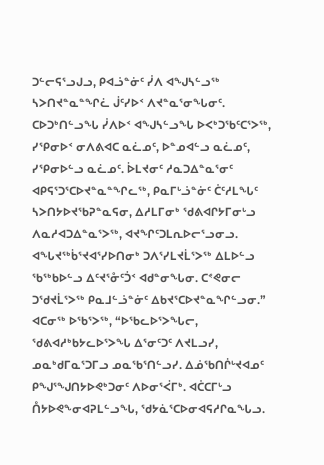ᑐᓪᓕᕋᕐᓗᒍᓗ, ᑭᐊᓘᓐᓃᑦ ᓰᐱ ᐊᖑᓴᓪᓗᖅ ᓴᐳᑎᔪᓐᓇᓐᖏᓛ ᒎᑦᓯᐅᑉ ᐱᔪᓐᓇᕐᓂᖓᓂᑦ.
ᑕᐅᑐᒃᑎᓪᓗᖓ ᓰᐱᐅᑉ ᐊᖑᓴᓪᓗᖓ ᐅᐸᒃᑐᖃᑦᑕᕐᐳᖅ, ᓯᕿᓂᐅᑉ ᓂᐱᕕᐊᑕ ᓇᓛᓄᑦ, ᐅᓐᓄᐊᓪᓗ ᓇᓛᓄᑦ, ᓯᕿᓂᐅᓪᓗ ᓇᓛᓄᑦ. ᐆᒪᔪᓂᑦ ᓱᓇᑐᐃᓐᓇᕐᓂᑦ ᐊᑭᕋᕐᑐᕐᑕᐅᔪᓐᓇᓐᖏᓚᖅ, ᑭᓇᒥᒡᓘᓐᓃᑦ ᑖᑦᓱᒪᖓᑦ ᓴᐳᑎᔭᐅᔪᖃᕈᓐᓇᕋᓂ, ᐃᓱᒪᒥᓂᒃ ᖁᕕᐊᒋᔭᒥᓂᒡᓗ ᐱᓇᓱᐊᑐᐃᓐᓇᕐᐳᖅ, ᐊᔪᖏᑦᑐᒪᕆᐅᓕᕐᓗᓂᓗ.
ᐊᖓᔪᖅᑳᕐᔪᐊᕐᓯᐅᑎᓂᒃ ᑐᐱᕐᓯᒪᔪᒫᕐᐳᖅ ᐃᒪᐅᓪᓗ ᖃᖅᑲᐅᓪᓗ ᐃᑦᔪᕐᓁᑦᑑᑉ ᐊᑯᓐᓂᖓᓂ. ᑕᕝᕙᓂᓕ ᑐᖁᔪᒫᕐᐳᖅ ᑭᓇᒧᓪᓘᓐᓃᑦ ᐃᑲᔪᕐᑕᐅᔪᓐᓇᖏᓪᓗᓂ.”
ᐊᑕᓂᖅ ᐅᖃᕐᐳᖅ, “ᐅᖃᓚᐅᕐᐳᖓᓕ, ᖁᕕᐊᓱᒃᑲᔭᓚᐅᕐᐳᖓ ᐃᕐᓂᑦᑐᑦ ᐱᔪᒪᓗᓯ, ᓄᓇᒃᑯᒥᓇᕐᑐᒥᓗ ᓄᓇᖃᕐᑎᓪᓗᓯ. ᐃᓅᖃᑎᒌᒡᔪᐊᓄᑦ ᑭᖑᕐᖑᑎᔭᐅᕙᒃᑐᓂᑦ ᐱᐅᓂᕐᐹᒥᒃ. ᐊᑖᑕᒥᒡᓗ ᑍᔭᐅᕙᖕᓂᐊᕈᒪᓪᓗᖓ, ᖁᔭᓈᕐᑕᐅᓂᐊᕋᓱᒋᓇᖓᓗ.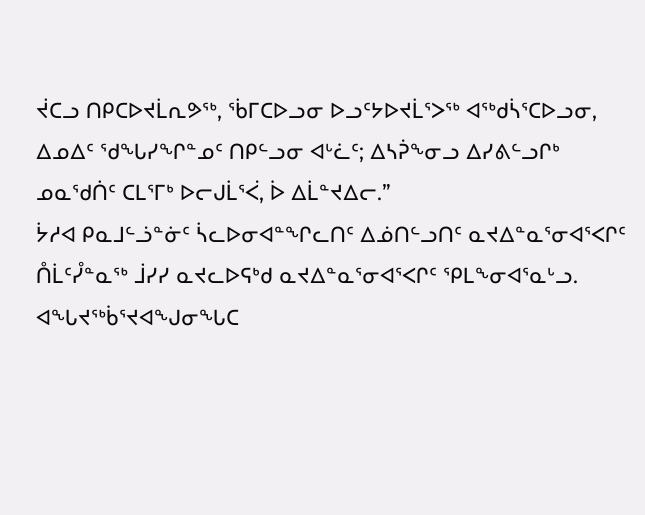ᔫᑕᓗ ᑎᑭᑕᐅᔪᒫᕆᕗᖅ, ᖄᒥᑕᐅᓗᓂ ᐅᓗᑦᔭᐅᔪᒫᕐᐳᖅ ᐊᖅᑯᓵᕐᑕᐅᓗᓂ, ᐃᓄᐃᑦ ᖁᖓᓯᖏᓐᓄᑦ ᑎᑭᓪᓗᓂ ᐊᒡᓛᑦ; ᐃᓴᕉᖕᓂᓗ ᐃᓯᕕᓪᓗᒋᒃ ᓄᓇᖁᑏᑦ ᑕᒪᕐᒥᒃ ᐅᓕᒍᒫᕐᐹ, ᐆ ᐃᒫᓐᔪᐃᓕ.”
ᔮᓱᐊ ᑭᓇᒧᓪᓘᓐᓃᑦ ᓵᓚᐅᓂᐊᓐᖏᓚᑎᑦ ᐃᓅᑎᓪᓗᑎᑦ ᓇᔪᐃᓐᓇᕐᓂᐊᕐᐸᒋᑦ ᑍᒫᑦᓮᓐᓇᖅ ᒨᓯᓯ ᓇᔪᓚᐅᕋᒃᑯ ᓇᔪᐃᓐᓇᕐᓂᐊᕐᐸᒋᑦ ᕿᒪᖕᓂᐊᕐᓇᒡᓗ.
ᐊᖓᔪᖅᑳᕐᔪᐊᖑᓂᖓᑕ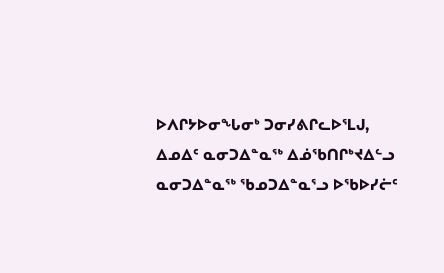ᐅᐱᒋᔭᐅᓂᖓᓂᒃ ᑐᓂᓯᕕᒋᓚᐅᕐᒪᒍ, ᐃᓄᐃᑦ ᓇᓂᑐᐃᓐᓇᖅ ᐃᓅᖃᑎᒋᒃᔪᐃᓪᓗ ᓇᓂᑐᐃᓐᓇᖅ ᖃᓄᑐᐃᓐᓇᕐᓗ ᐅᖃᐅᓯᓖᑦ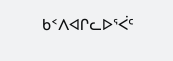ᑲᑉᐱᐊᒋᓚᐅᕐᐹᑦ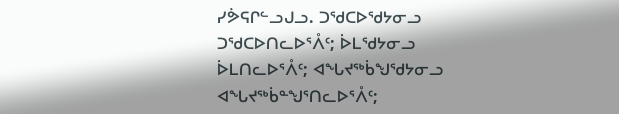ᓯᕘᕋᒋᓪᓗᒍᓗ. ᑐᖁᑕᐅᖁᔭᓂᓗ ᑐᖁᑕᐅᑎᓚᐅᕐᐰᑦ; ᐆᒪᖁᔭᓂᓗ ᐆᒪᑎᓚᐅᕐᐰᑦ; ᐊᖓᔪᖅᑳᖑᖁᔭᓂᓗ ᐊᖓᔪᖅᑳᓐᖑᕐᑎᓚᐅᕐᐰᑦ;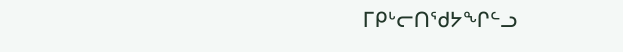ᒥᑭᒡᓕᑎᖁᔭᖏᓪᓗ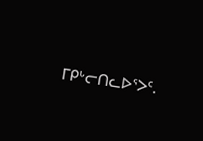ᒥᑭᒡᓕᑎᓚᐅᕐᐳᑦ.